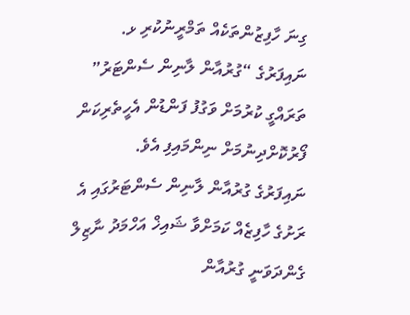ގިނަ ހާފިޒުންތަކެއް ތަމްރީނުކުރި ޅ. ނައިފަރުގެ “ގުރުއާން ލާނިން ސެންޓަރު” ތަރައްގީ ކުރުމަށް ވަގުފު ފަންޑުން އެހީތެރިކަން ފޯރުކޮށްދިނުމަށް ނިންމައިފި އެވެ.
ނައިފަރުގެ ގުރުއާން ލާނިން ސެންޓަރުގައި އެ ރަށުގެ ހާފިޒެއް ކަމަށްވާ ޝައިޚް އަހްމަދު ނާޒިލް ގެންދަވަނީ ގުރުއާން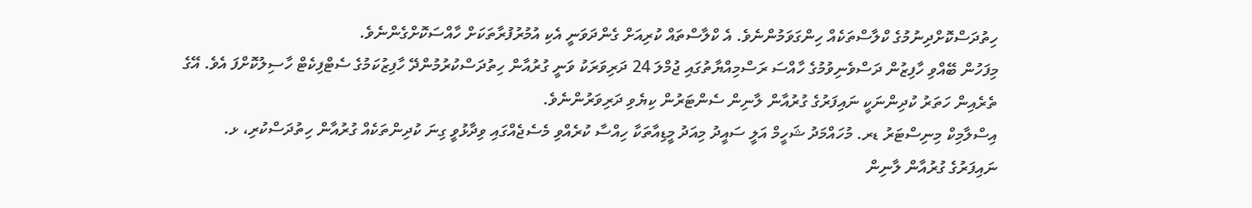ހިތުދަސްކޮށްދިނުމުގެ ކްލާސްތަކެއް ހިންގަވަމުންނެވެ. އެ ކްލާސްތައް ކުރިއަށް ގެންދަވަނީ އެކި އުމުރުފުރާތަކަށް ހާއްސަކޮށްގެންނެވެ.
މިފަހުން ބޭއްވި ހާފިޒުން ދަސްވެނިވުމުގެ ހާއްސަ ރަސްމިއްޔާތުގައި ޖުމްލަ 24 ދަރިވަރަކު ވަނީ ގުރުއާން ހިތުދަސްކުރުމުންދޭ ހާފިޒުކަމުގެ ސެޓްފިކެޓް ހާސިލުކޮށްފަ އެވެ. އޭގެ ތެރެއިން ހަތަރު ކުދިންނަކީ ނައިފަރުގެ ގުރުއާން ލާނިން ސެންޓަރުން ކިޔެވި ދަރިވަރުންނެވެ.
އިސްލާމިކް މިނިސްޓަރު ޑރ. މުހައްމަދު ޝަހީމް އަލީ ސައީދު މިއަދު މީޑިއާތަކާ ހިއްސާ ކުރެއްވި މެސެޖެއްގައި ވިދާޅުވީ ގިނަ ކުދިންތަކެއް ގުރުއާން ހިތުދަސްކުރި، ޅ. ނައިފަރުގެ ގުރުއާން ލާނިން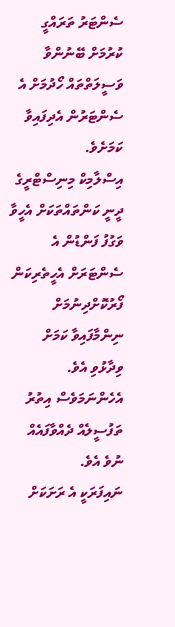ސެންޓަރު ތަރައްގީ ކުރުމަށް ބޭނުންވާ ވަސީލަތްތައް ހޯދުމަށް އެ ސެންޓަރުން އެދިފައިވާ ކަމަށެވެ.
އިސްލާމިކް މިނިސްޓްރީގެ ދީނީ ކަންތައްތަކަށް އެހީވާ ވަގުފު ފަންޑުން އެ ސެންޓަރަށް އެހީތެރިކަން ފޯރުކޮށްދިނުމަށް ނިންމާފައިވާ ކަމަށް ވިދާޅުވި އެވެ. އެހެންނަމަވެސް އިތުރު ތަފުސީލެއް ދެއްވާފައެއް ނުވެ އެވެ.
ނައިފަރަކީ އެ ރަށަކަށް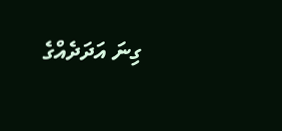ގިނަ އަދަދެއްގެ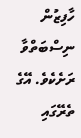ހާފިޒުން ނިސްބަތްވާ ރަށެކެވެ. އޭގެ ތެރޭގައި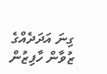ގިނަ އަދަދެއްގެ ޒުވާން ހާފިޒުން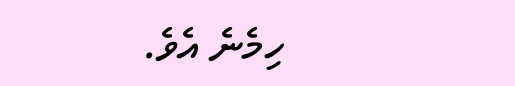ހިމެނެ އެވެ.